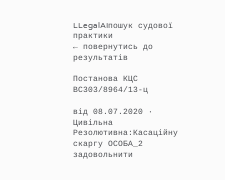LLegalAIпошук судової практики
← повернутись до результатів

Постанова КЦС ВС303/8964/13-ц

від 08.07.2020 · Цивільна
Резолютивна:Касаційну скаргу ОСОБА_2 задовольнити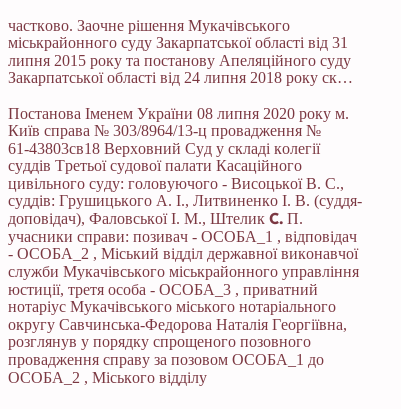частково. Заочне рішення Мукачівського міськрайонного суду Закарпатської області від 31 липня 2015 року та постанову Апеляційного суду Закарпатської області від 24 липня 2018 року ск…

Постанова Іменем України 08 липня 2020 року м. Київ справа № 303/8964/13-ц провадження № 61-43803св18 Верховний Суд у складі колегії суддів Третьої судової палати Касаційного цивільного суду: головуючого - Висоцької В. С., суддів: Грушицького А. І., Литвиненко І. В. (суддя-доповідач), Фаловської І. М., Штелик C. П. учасники справи: позивач - ОСОБА_1 , відповідач - ОСОБА_2 , Міський відділ державної виконавчої служби Мукачівського міськрайонного управління юстиції, третя особа - ОСОБА_3 , приватний нотаріус Мукачівського міського нотаріального округу Савчинська-Федорова Наталія Георгіївна, розглянув у порядку спрощеного позовного провадження справу за позовом ОСОБА_1 до ОСОБА_2 , Міського відділу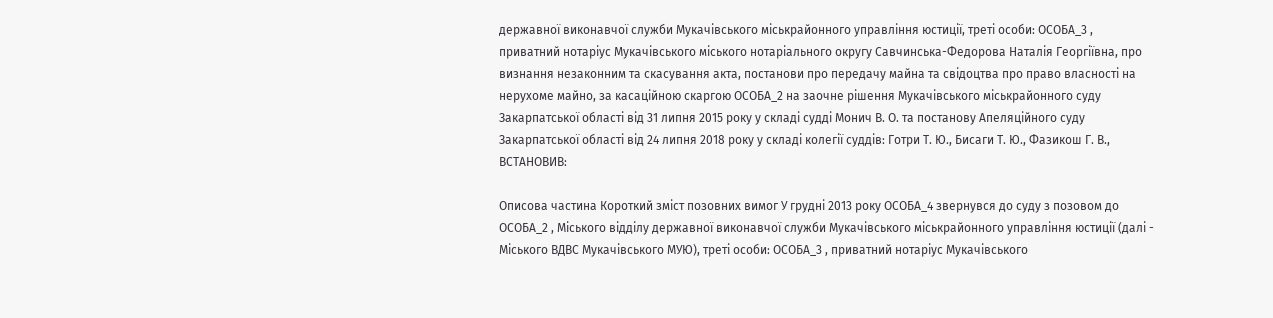державної виконавчої служби Мукачівського міськрайонного управління юстиції, треті особи: ОСОБА_3 , приватний нотаріус Мукачівського міського нотаріального округу Савчинська-Федорова Наталія Георгіївна, про визнання незаконним та скасування акта, постанови про передачу майна та свідоцтва про право власності на нерухоме майно, за касаційною скаргою ОСОБА_2 на заочне рішення Мукачівського міськрайонного суду Закарпатської області від 31 липня 2015 року у складі судді Монич В. О. та постанову Апеляційного суду Закарпатської області від 24 липня 2018 року у складі колегії суддів: Готри Т. Ю., Бисаги Т. Ю., Фазикош Г. В., ВСТАНОВИВ:

Описова частина Короткий зміст позовних вимог У грудні 2013 року ОСОБА_4 звернувся до суду з позовом до ОСОБА_2 , Міського відділу державної виконавчої служби Мукачівського міськрайонного управління юстиції (далі - Міського ВДВС Мукачівського МУЮ), треті особи: ОСОБА_3 , приватний нотаріус Мукачівського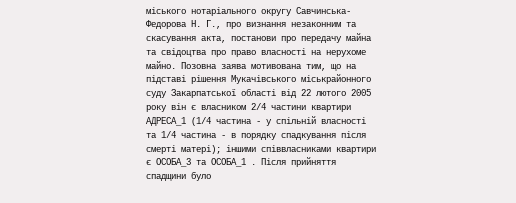міського нотаріального округу Савчинська-Федорова Н. Г., про визнання незаконним та скасування акта, постанови про передачу майна та свідоцтва про право власності на нерухоме майно. Позовна заява мотивована тим, що на підставі рішення Мукачівського міськрайонного суду Закарпатської області від 22 лютого 2005 року він є власником 2/4 частини квартири АДРЕСА_1 (1/4 частина - у спільній власності та 1/4 частина - в порядку спадкування після смерті матері); іншими співвласниками квартири є ОСОБА_3 та ОСОБА_1 . Після прийняття спадщини було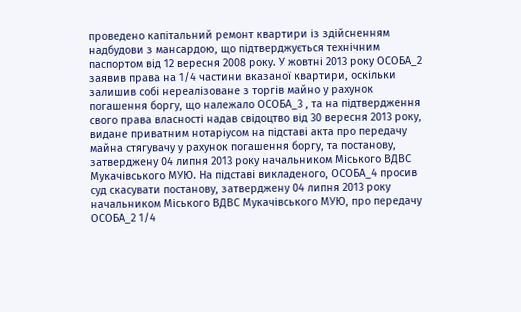проведено капітальний ремонт квартири із здійсненням надбудови з мансардою, що підтверджується технічним паспортом від 12 вересня 2008 року. У жовтні 2013 року ОСОБА_2 заявив права на 1/4 частини вказаної квартири, оскільки залишив собі нереалізоване з торгів майно у рахунок погашення боргу, що належало ОСОБА_3 , та на підтвердження свого права власності надав свідоцтво від 30 вересня 2013 року, видане приватним нотаріусом на підставі акта про передачу майна стягувачу у рахунок погашення боргу, та постанову, затверджену 04 липня 2013 року начальником Міського ВДВС Мукачівського МУЮ. На підставі викладеного, ОСОБА_4 просив суд скасувати постанову, затверджену 04 липня 2013 року начальником Міського ВДВС Мукачівського МУЮ, про передачу ОСОБА_2 1/4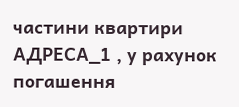частини квартири АДРЕСА_1 , у рахунок погашення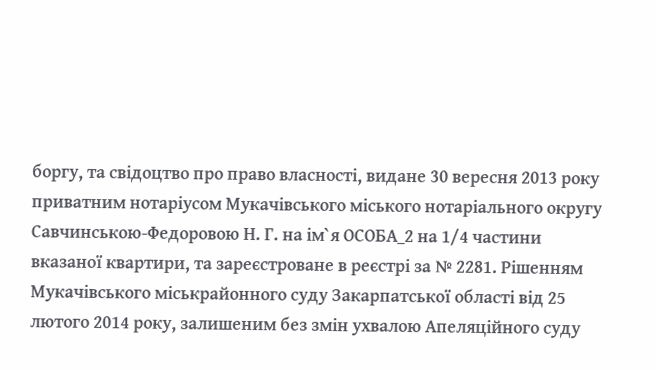боргу, та свідоцтво про право власності, видане 30 вересня 2013 року приватним нотаріусом Мукачівського міського нотаріального округу Савчинською-Федоровою Н. Г. на ім`я ОСОБА_2 на 1/4 частини вказаної квартири, та зареєстроване в реєстрі за № 2281. Рішенням Мукачівського міськрайонного суду Закарпатської області від 25 лютого 2014 року, залишеним без змін ухвалою Апеляційного суду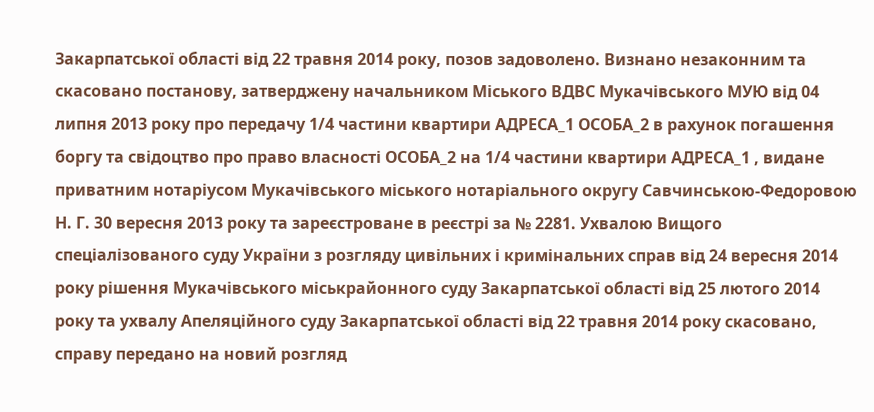Закарпатської області від 22 травня 2014 року, позов задоволено. Визнано незаконним та скасовано постанову, затверджену начальником Міського ВДВС Мукачівського МУЮ від 04 липня 2013 року про передачу 1/4 частини квартири АДРЕСА_1 ОСОБА_2 в рахунок погашення боргу та свідоцтво про право власності ОСОБА_2 на 1/4 частини квартири АДРЕСА_1 , видане приватним нотаріусом Мукачівського міського нотаріального округу Савчинською-Федоровою Н. Г. 30 вересня 2013 року та зареєстроване в реєстрі за № 2281. Ухвалою Вищого спеціалізованого суду України з розгляду цивільних і кримінальних справ від 24 вересня 2014 року рішення Мукачівського міськрайонного суду Закарпатської області від 25 лютого 2014 року та ухвалу Апеляційного суду Закарпатської області від 22 травня 2014 року скасовано, справу передано на новий розгляд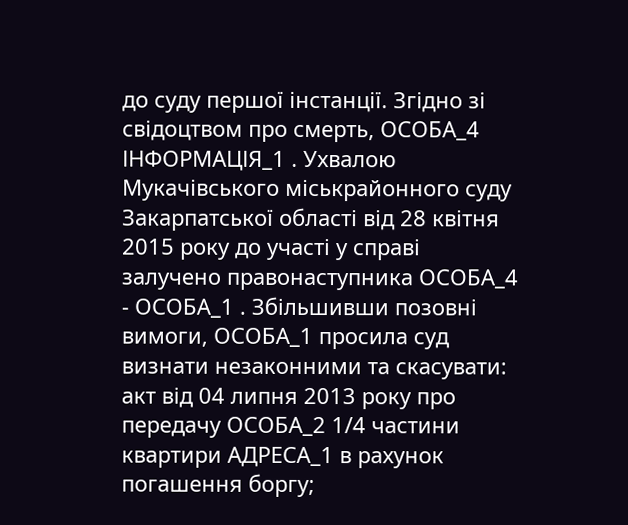до суду першої інстанції. Згідно зі свідоцтвом про смерть, ОСОБА_4 ІНФОРМАЦІЯ_1 . Ухвалою Мукачівського міськрайонного суду Закарпатської області від 28 квітня 2015 року до участі у справі залучено правонаступника ОСОБА_4 - ОСОБА_1 . Збільшивши позовні вимоги, ОСОБА_1 просила суд визнати незаконними та скасувати: акт від 04 липня 2013 року про передачу ОСОБА_2 1/4 частини квартири АДРЕСА_1 в рахунок погашення боргу;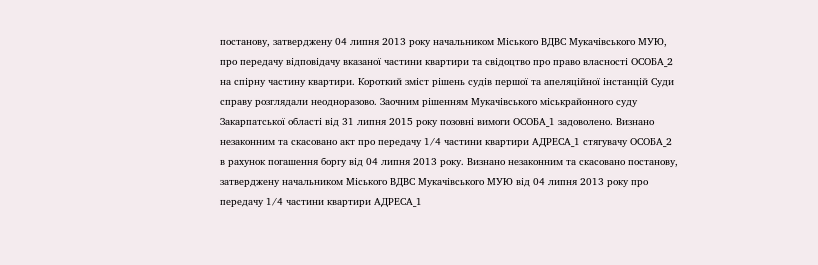постанову, затверджену 04 липня 2013 року начальником Міського ВДВС Мукачівського МУЮ, про передачу відповідачу вказаної частини квартири та свідоцтво про право власності ОСОБА_2 на спірну частину квартири. Короткий зміст рішень судів першої та апеляційної інстанцій Суди справу розглядали неодноразово. Заочним рішенням Мукачівського міськрайонного суду Закарпатської області від 31 липня 2015 року позовні вимоги ОСОБА_1 задоволено. Визнано незаконним та скасовано акт про передачу 1/4 частини квартири АДРЕСА_1 стягувачу ОСОБА_2 в рахунок погашення боргу від 04 липня 2013 року. Визнано незаконним та скасовано постанову, затверджену начальником Міського ВДВС Мукачівського МУЮ від 04 липня 2013 року про передачу 1/4 частини квартири АДРЕСА_1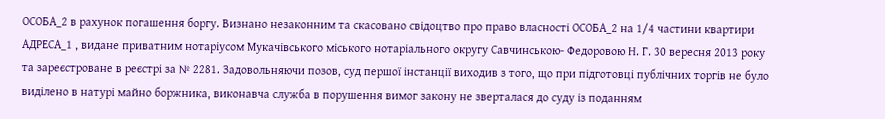ОСОБА_2 в рахунок погашення боргу. Визнано незаконним та скасовано свідоцтво про право власності ОСОБА_2 на 1/4 частини квартири АДРЕСА_1 , видане приватним нотаріусом Мукачівського міського нотаріального округу Савчинською- Федоровою Н. Г. 30 вересня 2013 року та зареєстроване в реєстрі за № 2281. Задовольняючи позов, суд першої інстанції виходив з того, що при підготовці публічних торгів не було виділено в натурі майно боржника, виконавча служба в порушення вимог закону не зверталася до суду із поданням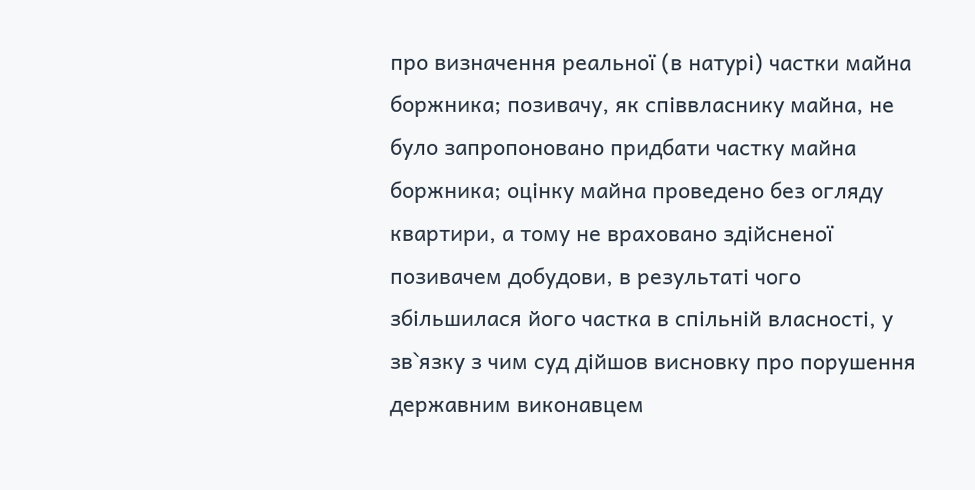про визначення реальної (в натурі) частки майна боржника; позивачу, як співвласнику майна, не було запропоновано придбати частку майна боржника; оцінку майна проведено без огляду квартири, а тому не враховано здійсненої позивачем добудови, в результаті чого збільшилася його частка в спільній власності, у зв`язку з чим суд дійшов висновку про порушення державним виконавцем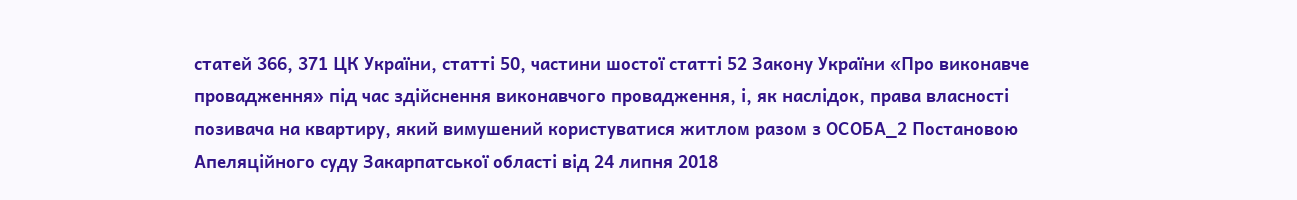статей 366, 371 ЦК України, статті 50, частини шостої статті 52 Закону України «Про виконавче провадження» під час здійснення виконавчого провадження, і, як наслідок, права власності позивача на квартиру, який вимушений користуватися житлом разом з ОСОБА_2 Постановою Апеляційного суду Закарпатської області від 24 липня 2018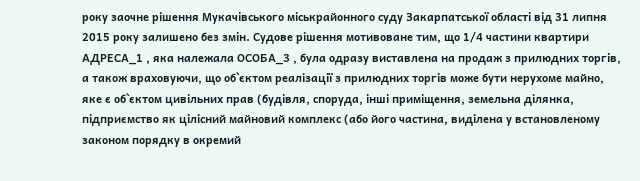року заочне рішення Мукачівського міськрайонного суду Закарпатської області від 31 липня 2015 року залишено без змін. Судове рішення мотивоване тим, що 1/4 частини квартири АДРЕСА_1 , яка належала ОСОБА_3 , була одразу виставлена на продаж з прилюдних торгів, а також враховуючи, що об`єктом реалізації з прилюдних торгів може бути нерухоме майно, яке є об`єктом цивільних прав (будівля, споруда, інші приміщення, земельна ділянка, підприємство як цілісний майновий комплекс (або його частина, виділена у встановленому законом порядку в окремий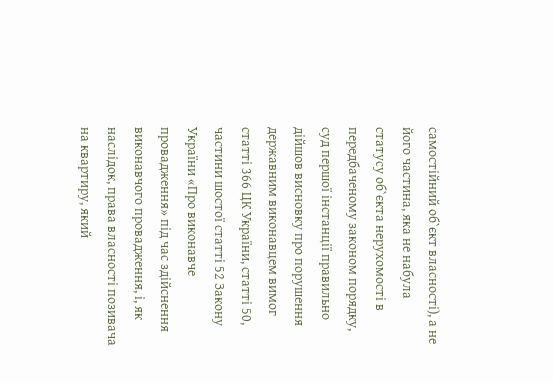самостійний об`єкт власності), а не його частина, яка не набула статусу об`єкта нерухомості в передбаченому законом порядку, суд першої інстанції правильно дійшов висновку про порушення державним виконавцем вимог статті 366 ЦК України, статті 50, частини шостої статті 52 Закону України «Про виконавче провадження» під час здійснення виконавчого провадження, і, як наслідок, права власності позивача на квартиру, який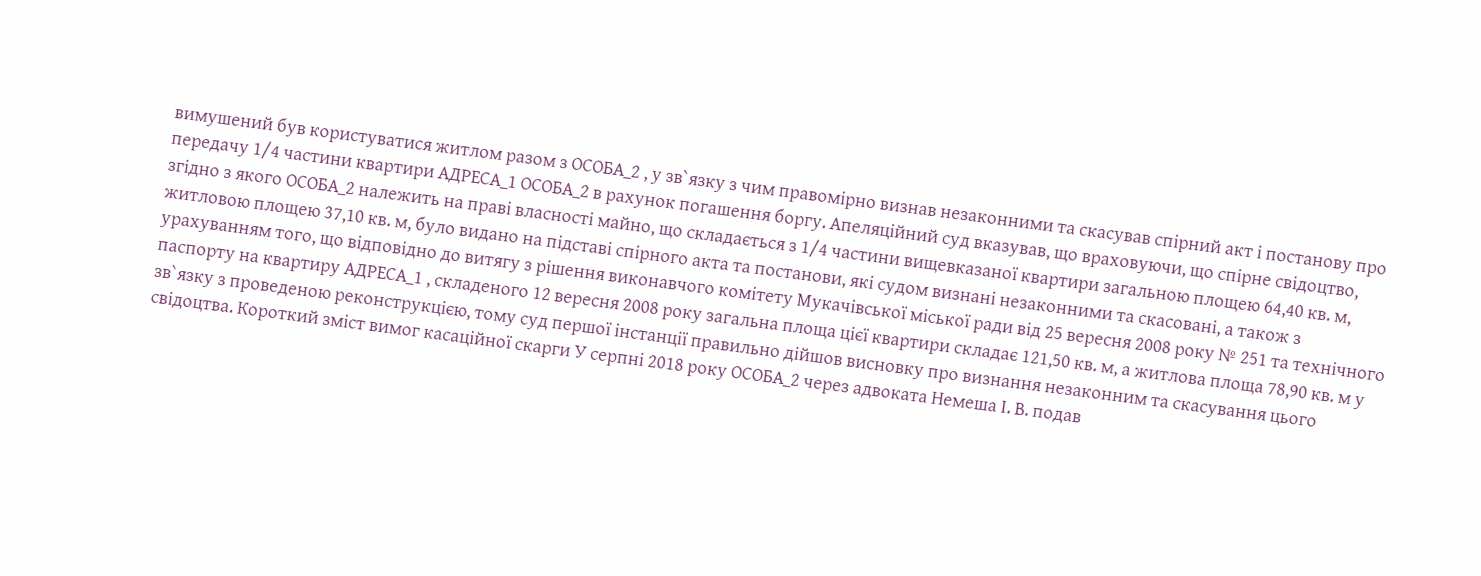вимушений був користуватися житлом разом з ОСОБА_2 , у зв`язку з чим правомірно визнав незаконними та скасував спірний акт і постанову про передачу 1/4 частини квартири АДРЕСА_1 ОСОБА_2 в рахунок погашення боргу. Апеляційний суд вказував, що враховуючи, що спірне свідоцтво, згідно з якого ОСОБА_2 належить на праві власності майно, що складається з 1/4 частини вищевказаної квартири загальною площею 64,40 кв. м, житловою площею 37,10 кв. м, було видано на підставі спірного акта та постанови, які судом визнані незаконними та скасовані, а також з урахуванням того, що відповідно до витягу з рішення виконавчого комітету Мукачівської міської ради від 25 вересня 2008 року № 251 та технічного паспорту на квартиру АДРЕСА_1 , складеного 12 вересня 2008 року загальна площа цієї квартири складає 121,50 кв. м, а житлова площа 78,90 кв. м у зв`язку з проведеною реконструкцією, тому суд першої інстанції правильно дійшов висновку про визнання незаконним та скасування цього свідоцтва. Короткий зміст вимог касаційної скарги У серпні 2018 року ОСОБА_2 через адвоката Немеша І. В. подав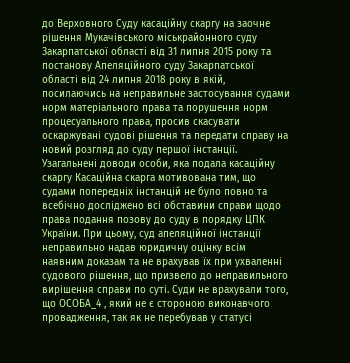до Верховного Суду касаційну скаргу на заочне рішення Мукачівського міськрайонного суду Закарпатської області від 31 липня 2015 року та постанову Апеляційного суду Закарпатської області від 24 липня 2018 року в якій, посилаючись на неправильне застосування судами норм матеріального права та порушення норм процесуального права, просив скасувати оскаржувані судові рішення та передати справу на новий розгляд до суду першої інстанції. Узагальнені доводи особи, яка подала касаційну скаргу Касаційна скарга мотивована тим, що судами попередніх інстанцій не було повно та всебічно досліджено всі обставини справи щодо права подання позову до суду в порядку ЦПК України. При цьому, суд апеляційної інстанції неправильно надав юридичну оцінку всім наявним доказам та не врахував їх при ухваленні судового рішення, що призвело до неправильного вирішення справи по суті. Суди не врахували того, що ОСОБА_4 , який не є стороною виконавчого провадження, так як не перебував у статусі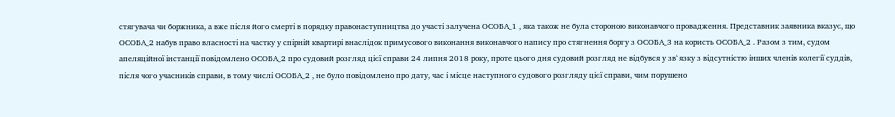стягувача чи боржника, а вже після його смерті в порядку правонаступництва до участі залучена ОСОБА_1 , яка також не була стороною виконавчого провадження. Представник заявника вказує, що ОСОБА_2 набув право власності на частку у спірній квартирі внаслідок примусового виконання виконавчого напису про стягнення боргу з ОСОБА_3 на користь ОСОБА_2 . Разом з тим, судом апеляційної інстанції повідомлено ОСОБА_2 про судовий розгляд цієї справи 24 липня 2018 року, проте цього дня судовий розгляд не відбувся у зв`язку з відсутністю інших членів колегії суддів, після чого учасників справи, в тому числі ОСОБА_2 , не було повідомлено про дату, час і місце наступного судового розгляду цієї справи, чим порушено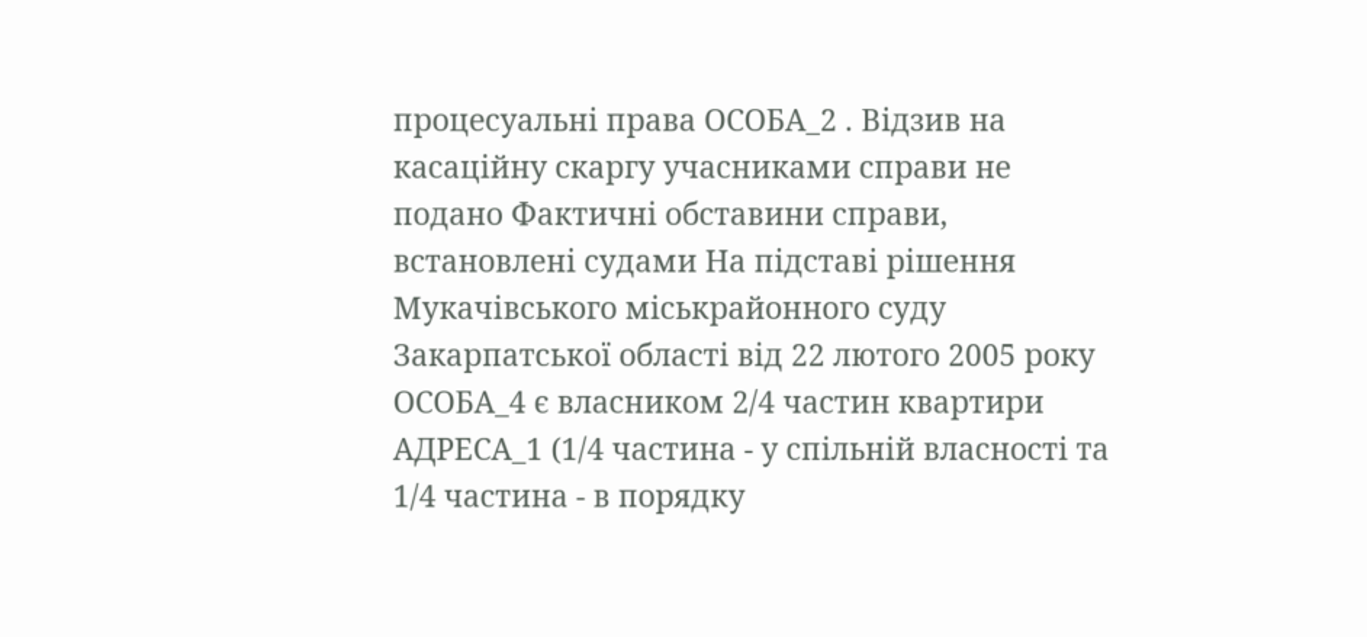процесуальні права ОСОБА_2 . Відзив на касаційну скаргу учасниками справи не подано Фактичні обставини справи, встановлені судами На підставі рішення Мукачівського міськрайонного суду Закарпатської області від 22 лютого 2005 року ОСОБА_4 є власником 2/4 частин квартири АДРЕСА_1 (1/4 частина - у спільній власності та 1/4 частина - в порядку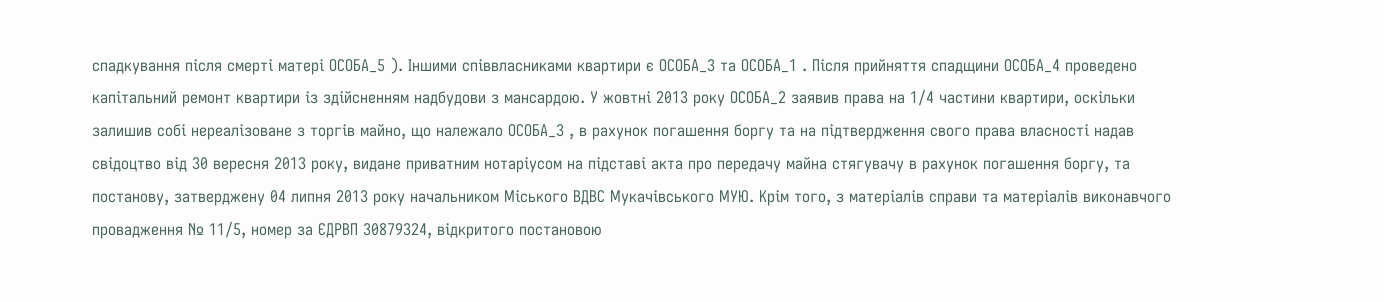спадкування після смерті матері ОСОБА_5 ). Іншими співвласниками квартири є ОСОБА_3 та ОСОБА_1 . Після прийняття спадщини ОСОБА_4 проведено капітальний ремонт квартири із здійсненням надбудови з мансардою. У жовтні 2013 року ОСОБА_2 заявив права на 1/4 частини квартири, оскільки залишив собі нереалізоване з торгів майно, що належало ОСОБА_3 , в рахунок погашення боргу та на підтвердження свого права власності надав свідоцтво від 30 вересня 2013 року, видане приватним нотаріусом на підставі акта про передачу майна стягувачу в рахунок погашення боргу, та постанову, затверджену 04 липня 2013 року начальником Міського ВДВС Мукачівського МУЮ. Крім того, з матеріалів справи та матеріалів виконавчого провадження № 11/5, номер за ЄДРВП 30879324, відкритого постановою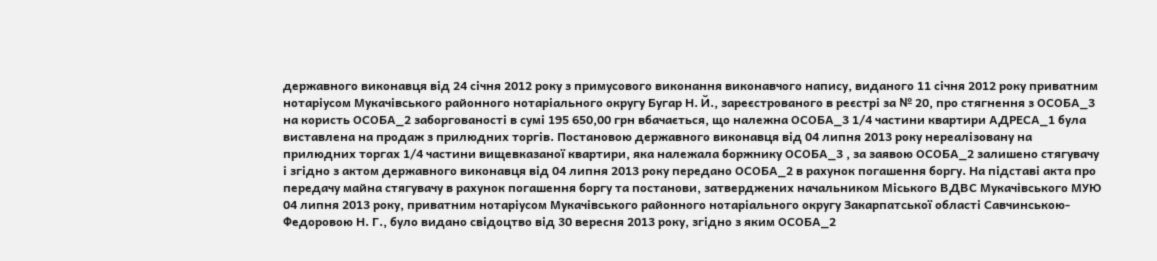державного виконавця від 24 січня 2012 року з примусового виконання виконавчого напису, виданого 11 січня 2012 року приватним нотаріусом Мукачівського районного нотаріального округу Бугар Н. Й., зареєстрованого в реєстрі за № 20, про стягнення з ОСОБА_3 на користь ОСОБА_2 заборгованості в сумі 195 650,00 грн вбачається, що належна ОСОБА_3 1/4 частини квартири АДРЕСА_1 була виставлена на продаж з прилюдних торгів. Постановою державного виконавця від 04 липня 2013 року нереалізовану на прилюдних торгах 1/4 частини вищевказаної квартири, яка належала боржнику ОСОБА_3 , за заявою ОСОБА_2 залишено стягувачу і згідно з актом державного виконавця від 04 липня 2013 року передано ОСОБА_2 в рахунок погашення боргу. На підставі акта про передачу майна стягувачу в рахунок погашення боргу та постанови, затверджених начальником Міського ВДВС Мукачівського МУЮ 04 липня 2013 року, приватним нотаріусом Мукачівського районного нотаріального округу Закарпатської області Савчинською-Федоровою Н. Г., було видано свідоцтво від 30 вересня 2013 року, згідно з яким ОСОБА_2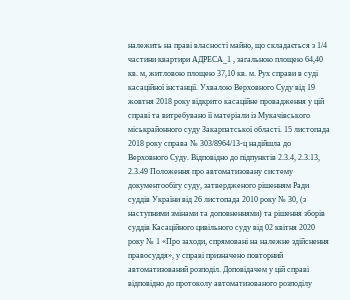належить на праві власності майно, що складається з 1/4 частини квартири АДРЕСА_1 , загальною площею 64,40 кв. м, житловою площею 37,10 кв. м. Рух справи в суді касаційної інстанції. Ухвалою Верховного Суду від 19 жовтня 2018 року відкрито касаційне провадження у цій справі та витребувано її матеріали із Мукачівського міськрайонного суду Закарпатської області. 15 листопада 2018 року справа № 303/8964/13-ц надійшла до Верховного Суду. Відповідно до підпунктів 2.3.4, 2.3.13, 2.3.49 Положення про автоматизовану систему документообігу суду, затвердженого рішенням Ради суддів України від 26 листопада 2010 року № 30, (з наступними змінами та доповненнями) та рішення зборів суддів Касаційного цивільного суду від 02 квітня 2020 року № 1 «Про заходи, спрямовані на належне здійснення правосуддя», у справі призначено повторний автоматизований розподіл. Доповідачем у цій справі відповідно до протоколу автоматизованого розподілу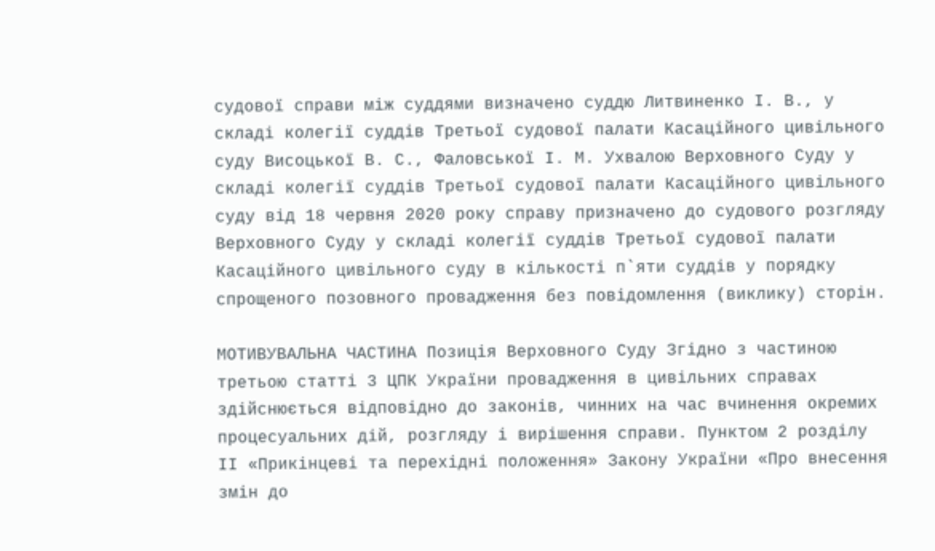судової справи між суддями визначено суддю Литвиненко І. В., у складі колегії суддів Третьої судової палати Касаційного цивільного суду Висоцької В. С., Фаловської І. М. Ухвалою Верховного Суду у складі колегії суддів Третьої судової палати Касаційного цивільного суду від 18 червня 2020 року справу призначено до судового розгляду Верховного Суду у складі колегії суддів Третьої судової палати Касаційного цивільного суду в кількості п`яти суддів у порядку спрощеного позовного провадження без повідомлення (виклику) сторін.

МОТИВУВАЛЬНА ЧАСТИНА Позиція Верховного Суду Згідно з частиною третьою статті 3 ЦПК України провадження в цивільних справах здійснюється відповідно до законів, чинних на час вчинення окремих процесуальних дій, розгляду і вирішення справи. Пунктом 2 розділу ІІ «Прикінцеві та перехідні положення» Закону України «Про внесення змін до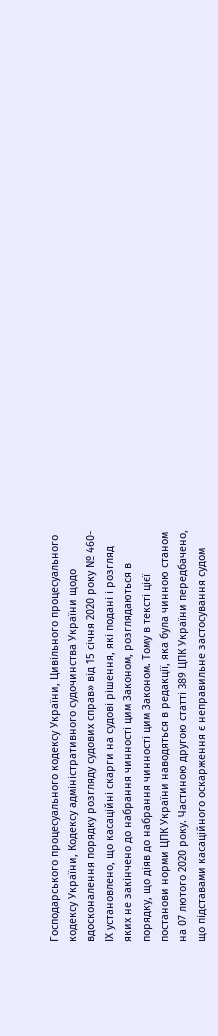Господарського процесуального кодексу України, Цивільного процесуального кодексу України, Кодексу адміністративного судочинства України щодо вдосконалення порядку розгляду судових справ» від 15 січня 2020 року № 460-ІХ установлено, що касаційні скарги на судові рішення, які подані і розгляд яких не закінчено до набрання чинності цим Законом, розглядаються в порядку, що діяв до набрання чинності цим Законом. Тому в тексті цієї постанови норми ЦПК України наводяться в редакції, яка була чинною станом на 07 лютого 2020 року. Частиною другою статті 389 ЦПК України передбачено, що підставами касаційного оскарження є неправильне застосування судом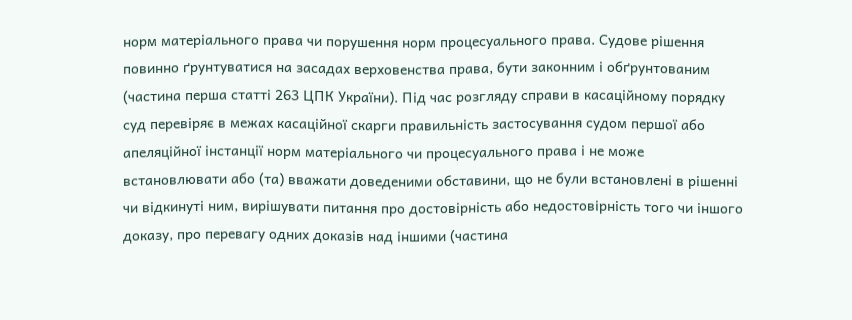норм матеріального права чи порушення норм процесуального права. Судове рішення повинно ґрунтуватися на засадах верховенства права, бути законним і обґрунтованим (частина перша статті 263 ЦПК України). Під час розгляду справи в касаційному порядку суд перевіряє в межах касаційної скарги правильність застосування судом першої або апеляційної інстанції норм матеріального чи процесуального права і не може встановлювати або (та) вважати доведеними обставини, що не були встановлені в рішенні чи відкинуті ним, вирішувати питання про достовірність або недостовірність того чи іншого доказу, про перевагу одних доказів над іншими (частина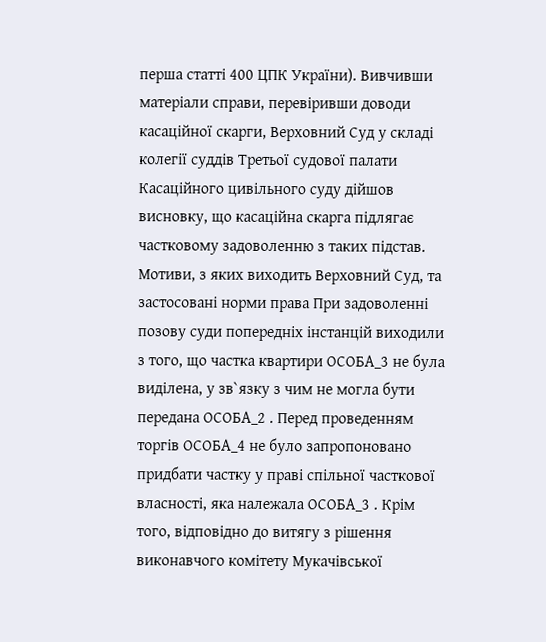перша статті 400 ЦПК України). Вивчивши матеріали справи, перевіривши доводи касаційної скарги, Верховний Суд у складі колегії суддів Третьої судової палати Касаційного цивільного суду дійшов висновку, що касаційна скарга підлягає частковому задоволенню з таких підстав. Мотиви, з яких виходить Верховний Суд, та застосовані норми права При задоволенні позову суди попередніх інстанцій виходили з того, що частка квартири ОСОБА_3 не була виділена, у зв`язку з чим не могла бути передана ОСОБА_2 . Перед проведенням торгів ОСОБА_4 не було запропоновано придбати частку у праві спільної часткової власності, яка належала ОСОБА_3 . Крім того, відповідно до витягу з рішення виконавчого комітету Мукачівської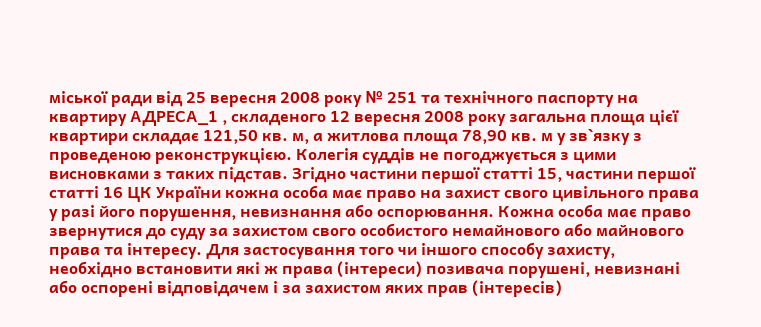міської ради від 25 вересня 2008 року № 251 та технічного паспорту на квартиру АДРЕСА_1 , складеного 12 вересня 2008 року загальна площа цієї квартири складає 121,50 кв. м, а житлова площа 78,90 кв. м у зв`язку з проведеною реконструкцією. Колегія cуддів не погоджується з цими висновками з таких підстав. Згідно частини першої статті 15, частини першої статті 16 ЦК України кожна особа має право на захист свого цивільного права у разі його порушення, невизнання або оспорювання. Кожна особа має право звернутися до суду за захистом свого особистого немайнового або майнового права та інтересу. Для застосування того чи іншого способу захисту, необхідно встановити які ж права (інтереси) позивача порушені, невизнані або оспорені відповідачем і за захистом яких прав (інтересів)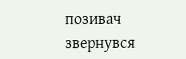позивач звернувся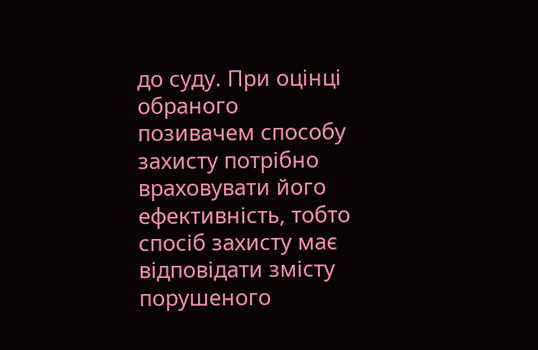до суду. При оцінці обраного позивачем способу захисту потрібно враховувати його ефективність, тобто спосіб захисту має відповідати змісту порушеного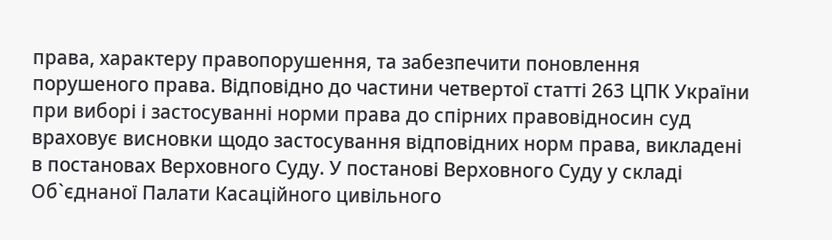права, характеру правопорушення, та забезпечити поновлення порушеного права. Відповідно до частини четвертої статті 263 ЦПК України при виборі і застосуванні норми права до спірних правовідносин суд враховує висновки щодо застосування відповідних норм права, викладені в постановах Верховного Суду. У постанові Верховного Суду у складі Об`єднаної Палати Касаційного цивільного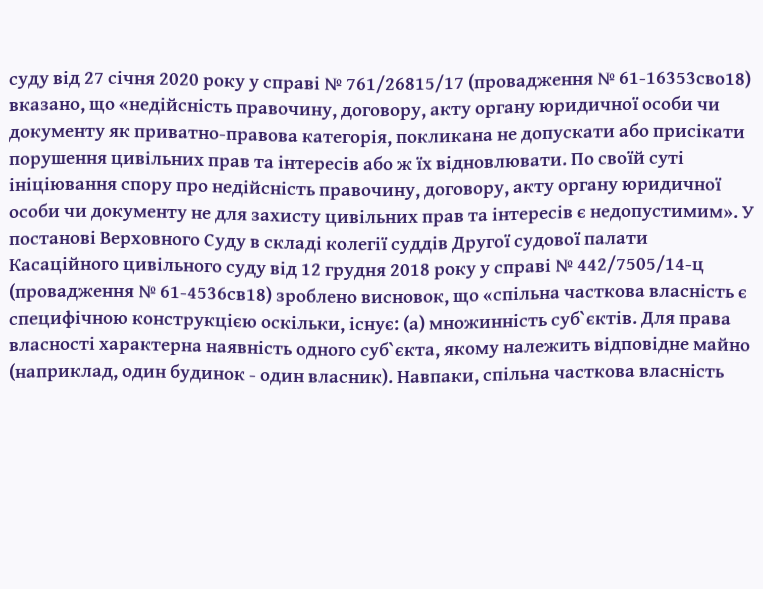суду від 27 січня 2020 року у справі № 761/26815/17 (провадження № 61-16353сво18) вказано, що «недійсність правочину, договору, акту органу юридичної особи чи документу як приватно-правова категорія, покликана не допускати або присікати порушення цивільних прав та інтересів або ж їх відновлювати. По своїй суті ініціювання спору про недійсність правочину, договору, акту органу юридичної особи чи документу не для захисту цивільних прав та інтересів є недопустимим». У постанові Верховного Суду в складі колегії суддів Другої судової палати Касаційного цивільного суду від 12 грудня 2018 року у справі № 442/7505/14-ц (провадження № 61-4536св18) зроблено висновок, що «спільна часткова власність є специфічною конструкцією оскільки, існує: (а) множинність суб`єктів. Для права власності характерна наявність одного суб`єкта, якому належить відповідне майно (наприклад, один будинок - один власник). Навпаки, спільна часткова власність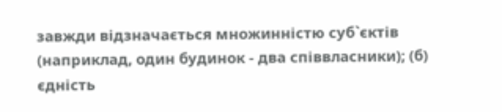завжди відзначається множинністю суб`єктів (наприклад, один будинок - два співвласники); (б) єдність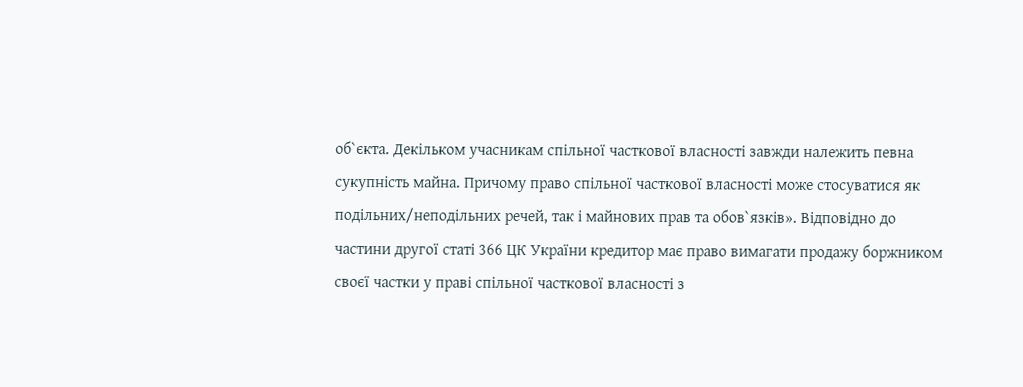об`єкта. Декільком учасникам спільної часткової власності завжди належить певна сукупність майна. Причому право спільної часткової власності може стосуватися як подільних/неподільних речей, так і майнових прав та обов`язків». Відповідно до частини другої статі 366 ЦК України кредитор має право вимагати продажу боржником своєї частки у праві спільної часткової власності з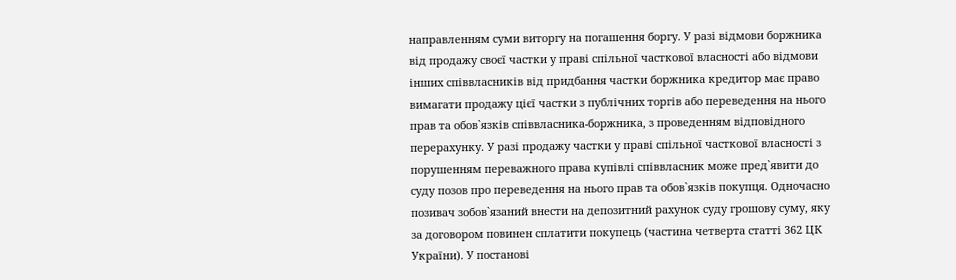направленням суми виторгу на погашення боргу. У разі відмови боржника від продажу своєї частки у праві спільної часткової власності або відмови інших співвласників від придбання частки боржника кредитор має право вимагати продажу цієї частки з публічних торгів або переведення на нього прав та обов`язків співвласника-боржника, з проведенням відповідного перерахунку. У разі продажу частки у праві спільної часткової власності з порушенням переважного права купівлі співвласник може пред`явити до суду позов про переведення на нього прав та обов`язків покупця. Одночасно позивач зобов`язаний внести на депозитний рахунок суду грошову суму, яку за договором повинен сплатити покупець (частина четверта статті 362 ЦК України). У постанові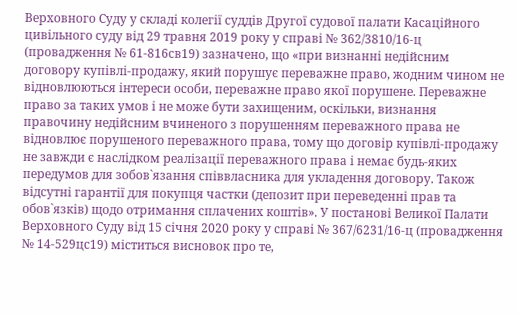Верховного Суду у складі колегії суддів Другої судової палати Касаційного цивільного суду від 29 травня 2019 року у справі № 362/3810/16-ц (провадження № 61-816св19) зазначено, що «при визнанні недійсним договору купівлі-продажу, який порушує переважне право, жодним чином не відновлюються інтереси особи, переважне право якої порушене. Переважне право за таких умов і не може бути захищеним, оскільки, визнання правочину недійсним вчиненого з порушенням переважного права не відновлює порушеного переважного права, тому що договір купівлі-продажу не завжди є наслідком реалізації переважного права і немає будь-яких передумов для зобов`язання співвласника для укладення договору. Також відсутні гарантії для покупця частки (депозит при переведенні прав та обов`язків) щодо отримання сплачених коштів». У постанові Великої Палати Верховного Суду від 15 січня 2020 року у справі № 367/6231/16-ц (провадження № 14-529цс19) міститься висновок про те,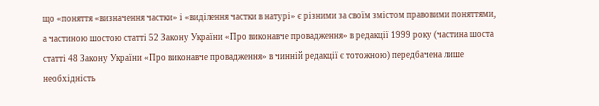що «поняття «визначення частки» і «виділення частки в натурі» є різними за своїм змістом правовими поняттями, а частиною шостою статті 52 Закону України «Про виконавче провадження» в редакції 1999 року (частина шоста статті 48 Закону України «Про виконавче провадження» в чинній редакції є тотожною) передбачена лише необхідність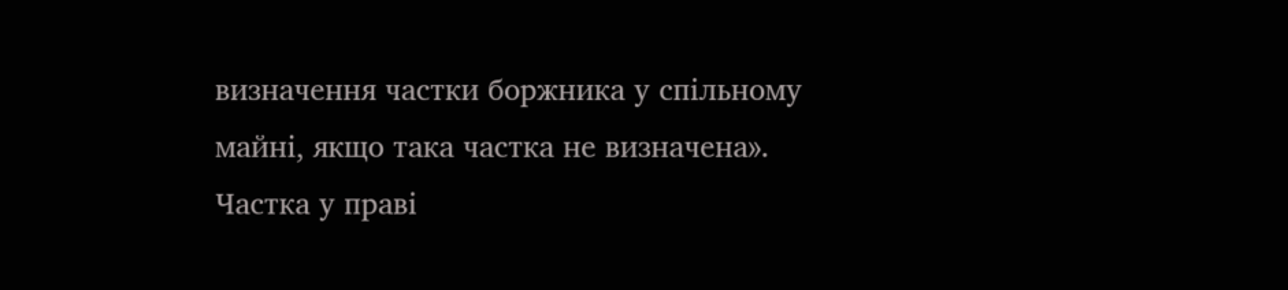визначення частки боржника у спільному майні, якщо така частка не визначена». Частка у праві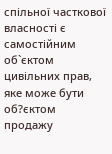спільної часткової власності є самостійним об`єктом цивільних прав, яке може бути об?єктом продажу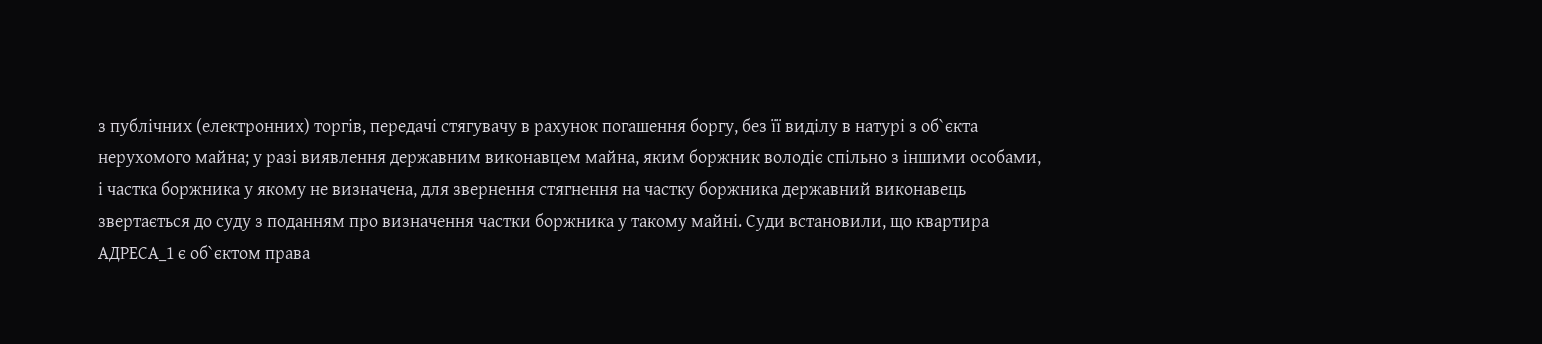з публічних (електронних) торгів, передачі стягувачу в рахунок погашення боргу, без її виділу в натурі з об`єкта нерухомого майна; у разі виявлення державним виконавцем майна, яким боржник володіє спільно з іншими особами, і частка боржника у якому не визначена, для звернення стягнення на частку боржника державний виконавець звертається до суду з поданням про визначення частки боржника у такому майні. Суди встановили, що квартира АДРЕСА_1 є об`єктом права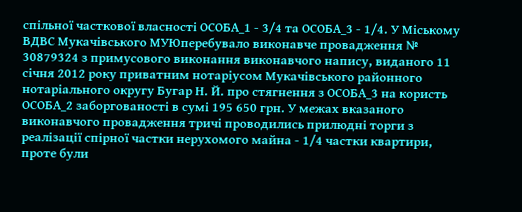спільної часткової власності ОСОБА_1 - 3/4 та ОСОБА_3 - 1/4. У Міському ВДВС Мукачівського МУЮперебувало виконавче провадження № 30879324 з примусового виконання виконавчого напису, виданого 11 січня 2012 року приватним нотаріусом Мукачівського районного нотаріального округу Бугар Н. Й. про стягнення з ОСОБА_3 на користь ОСОБА_2 заборгованості в сумі 195 650 грн. У межах вказаного виконавчого провадження тричі проводились прилюдні торги з реалізації спірної частки нерухомого майна - 1/4 частки квартири, проте були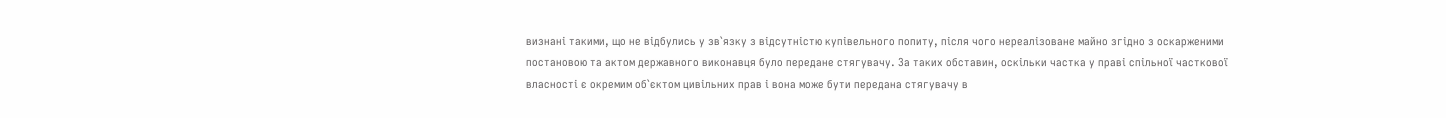визнані такими, що не відбулись у зв`язку з відсутністю купівельного попиту, після чого нереалізоване майно згідно з оскарженими постановою та актом державного виконавця було передане стягувачу. За таких обставин, оскільки частка у праві спільної часткової власності є окремим об`єктом цивільних прав і вона може бути передана стягувачу в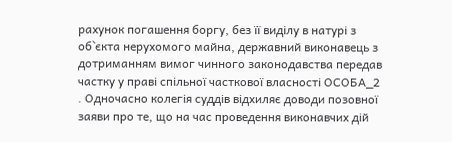рахунок погашення боргу, без її виділу в натурі з об`єкта нерухомого майна, державний виконавець з дотриманням вимог чинного законодавства передав частку у праві спільної часткової власності ОСОБА_2 . Одночасно колегія суддів відхиляє доводи позовної заяви про те, що на час проведення виконавчих дій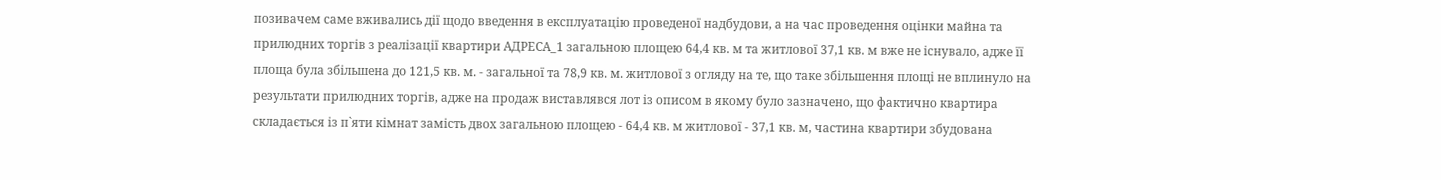позивачем саме вживались дії щодо введення в експлуатацію проведеної надбудови, а на час проведення оцінки майна та прилюдних торгів з реалізації квартири АДРЕСА_1 загальною площею 64,4 кв. м та житлової 37,1 кв. м вже не існувало, адже її площа була збільшена до 121,5 кв. м. - загальної та 78,9 кв. м. житлової з огляду на те, що таке збільшення площі не вплинуло на результати прилюдних торгів, адже на продаж виставлявся лот із описом в якому було зазначено, що фактично квартира складається із п`яти кімнат замість двох загальною площею - 64,4 кв. м житлової - 37,1 кв. м, частина квартири збудована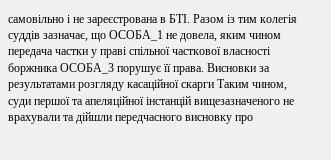самовільно і не зареєстрована в БТІ. Разом із тим колегія суддів зазначає, що ОСОБА_1 не довела, яким чином передача частки у праві спільної часткової власності боржника ОСОБА_3 порушує її права. Висновки за результатами розгляду касаційної скарги Таким чином, суди першої та апеляційної інстанцій вищезазначеного не врахували та дійшли передчасного висновку про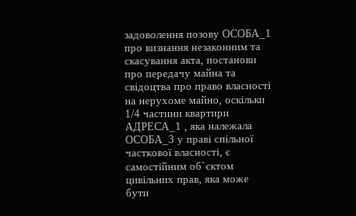задоволення позову ОСОБА_1 про визнання незаконним та скасування акта, постанови про передачу майна та свідоцтва про право власності на нерухоме майно, оскільки 1/4 частини квартири АДРЕСА_1 , яка належала ОСОБА_3 у праві спільної часткової власності, є самостійним об`єктом цивільних прав, яка може бути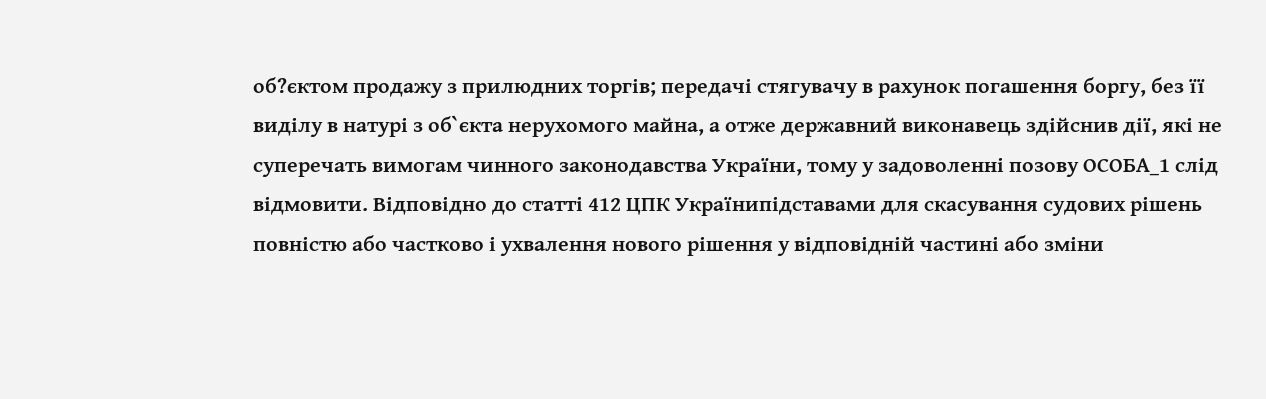об?єктом продажу з прилюдних торгів; передачі стягувачу в рахунок погашення боргу, без її виділу в натурі з об`єкта нерухомого майна, а отже державний виконавець здійснив дії, які не суперечать вимогам чинного законодавства України, тому у задоволенні позову ОСОБА_1 слід відмовити. Відповідно до статті 412 ЦПК Українипідставами для скасування судових рішень повністю або частково і ухвалення нового рішення у відповідній частині або зміни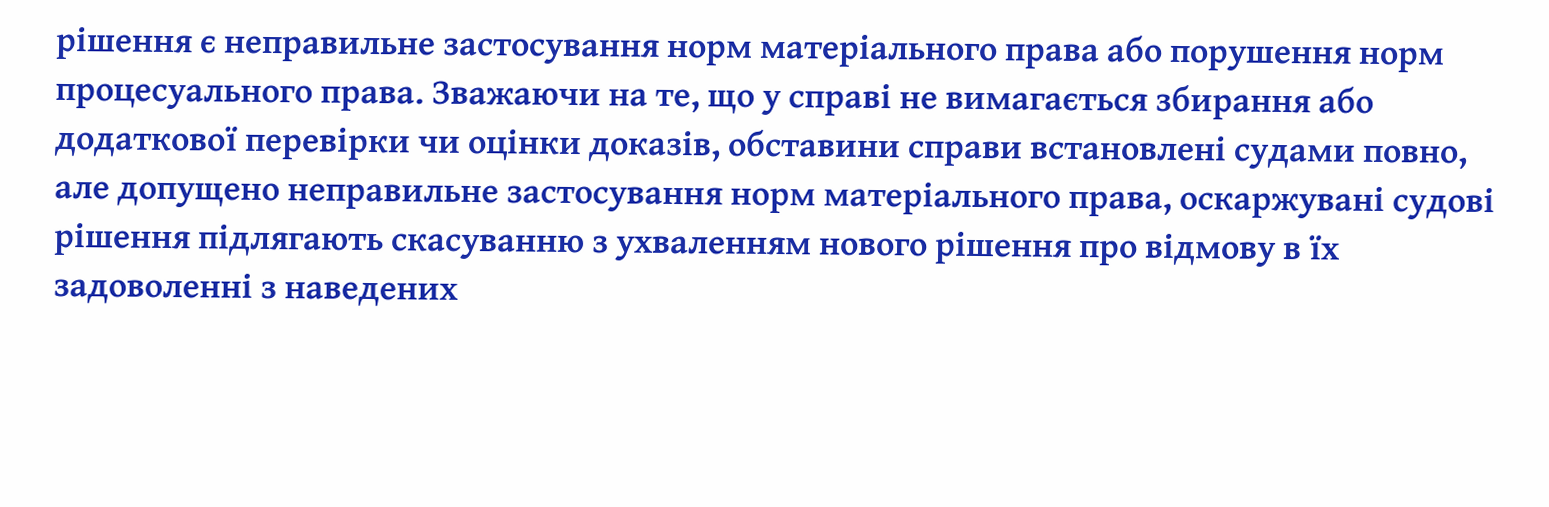рішення є неправильне застосування норм матеріального права або порушення норм процесуального права. Зважаючи на те, що у справі не вимагається збирання або додаткової перевірки чи оцінки доказів, обставини справи встановлені судами повно, але допущено неправильне застосування норм матеріального права, оскаржувані судові рішення підлягають скасуванню з ухваленням нового рішення про відмову в їх задоволенні з наведених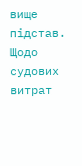вище підстав. Щодо судових витрат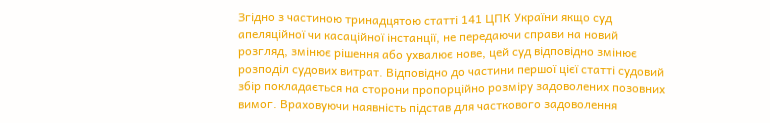Згідно з частиною тринадцятою статті 141 ЦПК України якщо суд апеляційної чи касаційної інстанції, не передаючи справи на новий розгляд, змінює рішення або ухвалює нове, цей суд відповідно змінює розподіл судових витрат. Відповідно до частини першої цієї статті судовий збір покладається на сторони пропорційно розміру задоволених позовних вимог. Враховуючи наявність підстав для часткового задоволення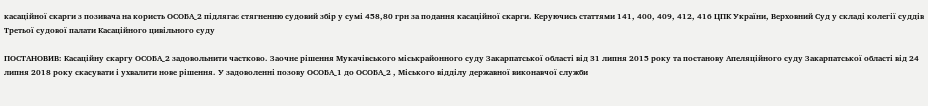касаційної скарги з позивача на користь ОСОБА_2 підлягає стягненню судовий збір у сумі 458,80 грн за подання касаційної скарги. Керуючись статтями 141, 400, 409, 412, 416 ЦПК України, Верховний Суд у складі колегії суддів Третьої судової палати Касаційного цивільного суду

ПОСТАНОВИВ: Касаційну скаргу ОСОБА_2 задовольнити частково. Заочне рішення Мукачівського міськрайонного суду Закарпатської області від 31 липня 2015 року та постанову Апеляційного суду Закарпатської області від 24 липня 2018 року скасувати і ухвалити нове рішення. У задоволенні позову ОСОБА_1 до ОСОБА_2 , Міського відділу державної виконавчої служби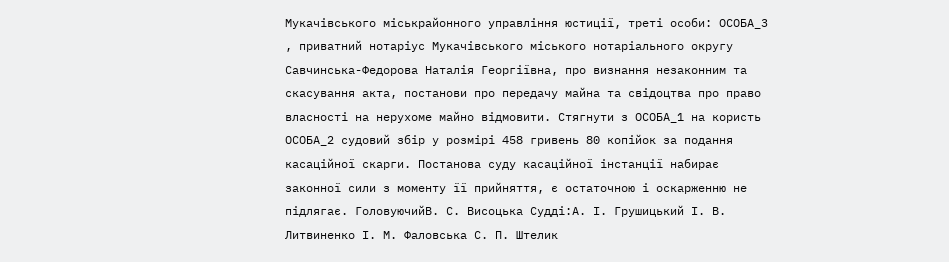Мукачівського міськрайонного управління юстиції, треті особи: ОСОБА_3 , приватний нотаріус Мукачівського міського нотаріального округу Савчинська-Федорова Наталія Георгіївна, про визнання незаконним та скасування акта, постанови про передачу майна та свідоцтва про право власності на нерухоме майно відмовити. Стягнути з ОСОБА_1 на користь ОСОБА_2 судовий збір у розмірі 458 гривень 80 копійок за подання касаційної скарги. Постанова суду касаційної інстанції набирає законної сили з моменту її прийняття, є остаточною і оскарженню не підлягає. ГоловуючийВ. С. Висоцька Судді:А. І. Грушицький І. В. Литвиненко І. М. Фаловська С. П. Штелик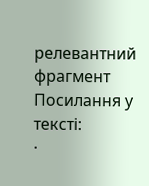релевантний фрагмент
Посилання у тексті:
·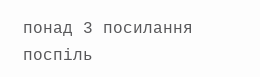понад 3 посилання поспіль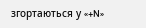згортаються у «+N»